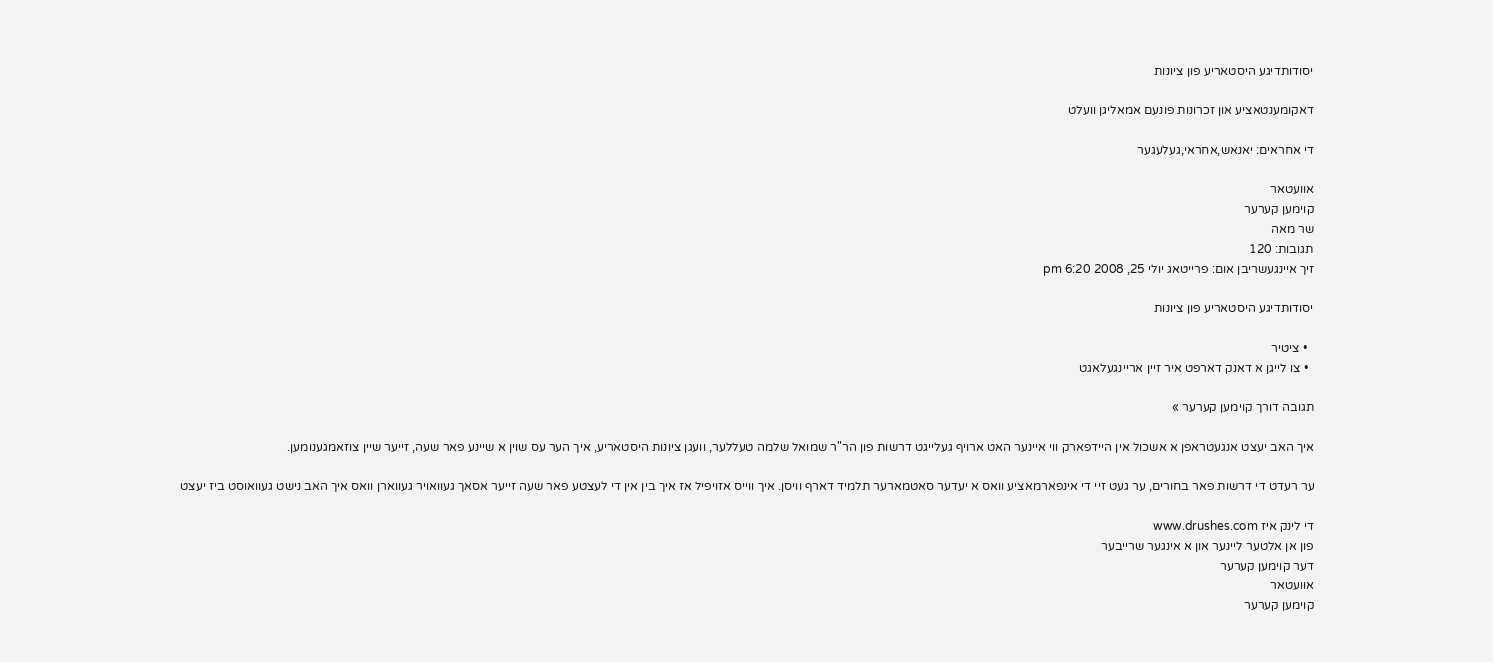יסודותדיגע היסטאריע פון ציונות

דאקומענטאציע און זכרונות פונעם אמאליגן וועלט

די אחראים: יאנאש,אחראי,געלעגער

אוועטאר
קוימען קערער
שר מאה
תגובות: 120
זיך איינגעשריבן אום: פרייטאג יולי 25, 2008 6:20 pm

יסודותדיגע היסטאריע פון ציונות

  • ציטיר
  • צו לייגן א דאנק דארפט איר זיין אריינגעלאגט

תגובה דורך קוימען קערער »

איך האב יעצט אנגעטראפן א אשכול אין היידפארק ווי איינער האט ארויף געלייגט דרשות פון הר"ר שמואל שלמה טעללער, וועגן ציונות היסטאריע, איך הער עס שוין א שיינע פאר שעה, זייער שיין צוזאמגענומען.

ער רעדט די דרשות פאר בחורים, ער געט זיי די אינפארמאציע וואס א יעדער סאטמארער תלמיד דארף וויסן. איך ווייס אזויפיל אז איך בין אין די לעצטע פאר שעה זייער אסאך געוואויר געווארן וואס איך האב נישט געוואוסט ביז יעצט

די לינק איז www.drushes.com
פון אן אלטער ליינער און א אינגער שרייבער
דער קוימען קערער
אוועטאר
קוימען קערער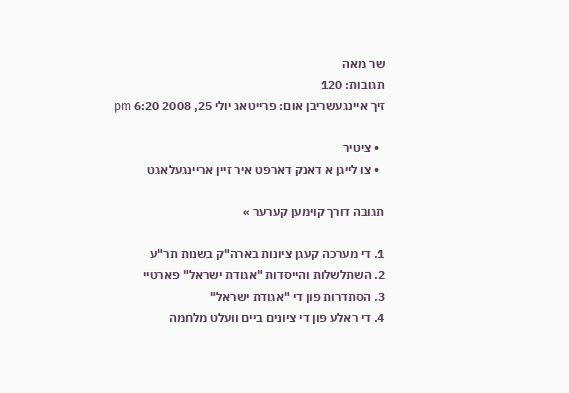שר מאה
תגובות: 120
זיך איינגעשריבן אום: פרייטאג יולי 25, 2008 6:20 pm

  • ציטיר
  • צו לייגן א דאנק דארפט איר זיין אריינגעלאגט

תגובה דורך קוימען קערער »

1. די מערכה קעגן ציונות בארה"ק בשנות תר"ע
2. השתלשלות והייסדות "אגודת ישראל" פארטיי
3. הסתדרות פון די "אגודת ישראל"
4. די ראלע פון די ציונים ביים וועלט מלחמה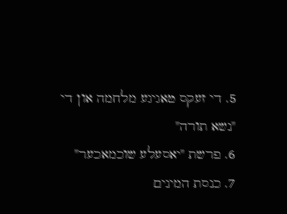5. די זעקס טאגיגע מלחמה און די "נשא תורה"
6. פרשת "יאסעלע שוכמאכער"
7. כנסת המינים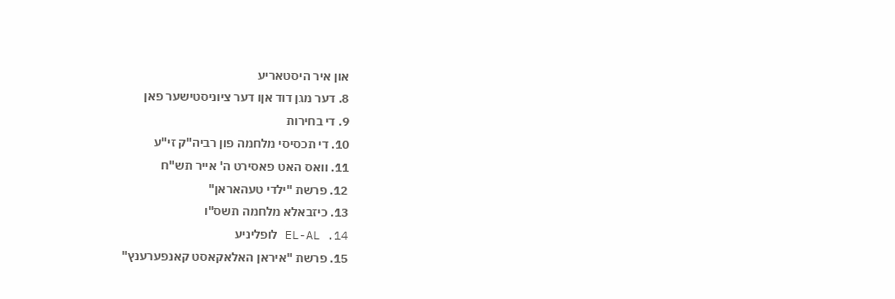און איר היסטאריע
8. דער מגן דוד אןו דער ציוניסטישער פאן
9. די בחירות
10. די תכסיסי מלחמה פון רביה"ק זי"ע
11. וואס האט פאסירט ה' אייר תש"ח
12. פרשת "ילדי טעהאראן"
13. כיזבאלא מלחמה תשס"ו
14. EL-AL לופליניע
15. פרשת "איראן האלאקאסט קאנפערענץ"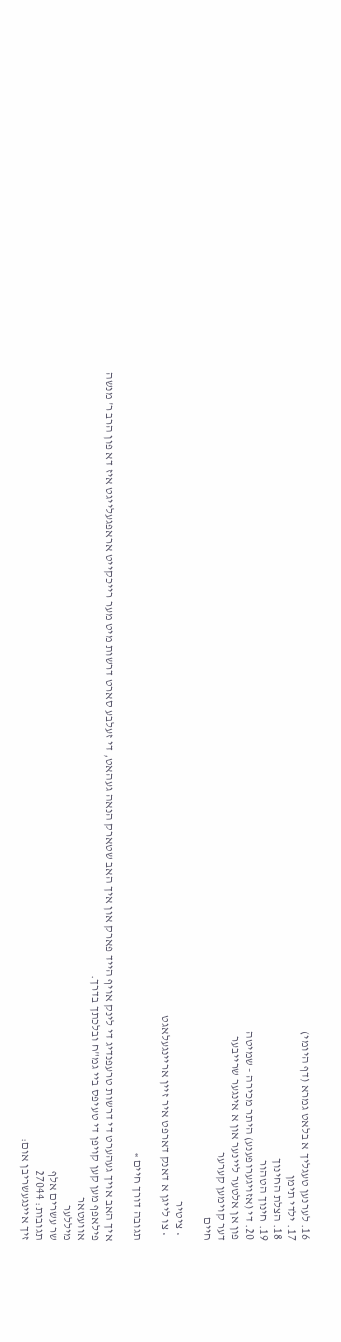16. לערנען טעגליך א בלאט גמרא (דף היומי)
17. ילדי תימן
18. הצלת החינוך
19. חינוך הטהור
20. די (אזויגערופענע) היתר מכירה - שמיטה
פון אן אלטער ליינער און א אינגער שרייבער
דער קוימען קערער
חיים

  • ציטיר
  • צו לייגן א דאנק דארפט איר זיין אריינגעלאגט

תגובה דורך חיים »

איך האב אויך געהערט די דרשות טרעפנדיג די לינק אויף הייד פארק און איך האב שטארק הנאה געהאט, די זעלבע סארט דרשות מיט מער רייכקייט אראפגעלייגט איז דא פון הרב ר' מנשה פילאפף מען קען קויפן די טעיפס ביי גמ"ח ובלכתך בדרך.
אוועטאר
מיללער
שר עשרים אלף
תגובות: 27044
זיך איינגעשריבן אום: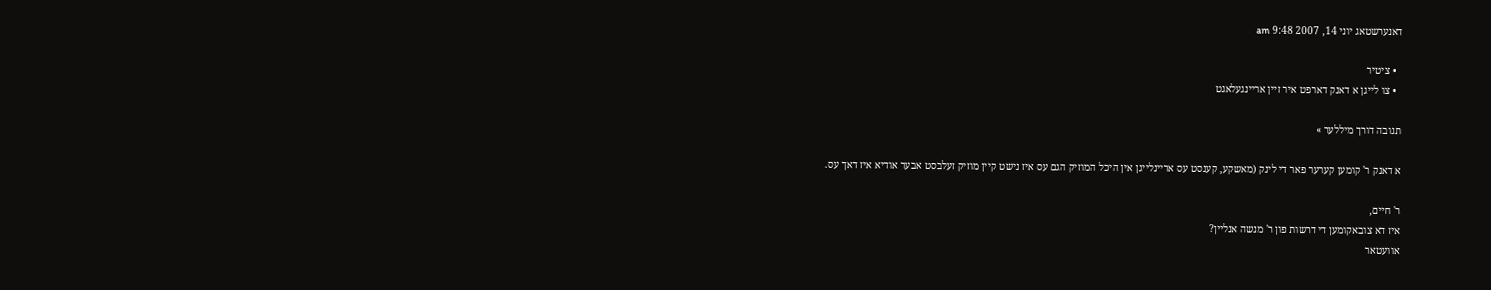דאנערשטאג יוני 14, 2007 9:48 am

  • ציטיר
  • צו לייגן א דאנק דארפט איר זיין אריינגעלאגט

תגובה דורך מיללער »

א דאנק ר' קומען קערער פאר די לינק (מאשקע, קענסט עס אריינלייגן אין היכל המוזיק הגם עס איז נישט קיין מוזיק זעלבסט אבער אודיא איז דאך עס.

ר' חיים,
איז דא צובאקומען די דרשות פון ר' מנשה אנליין?
אוועטאר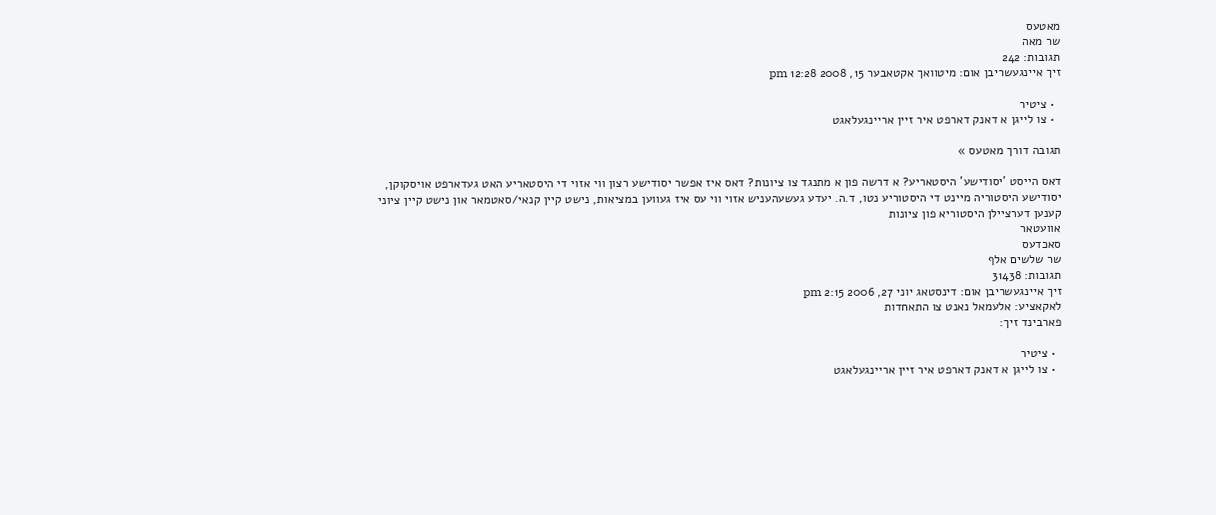מאטעס
שר מאה
תגובות: 242
זיך איינגעשריבן אום: מיטוואך אקטאבער 15, 2008 12:28 pm

  • ציטיר
  • צו לייגן א דאנק דארפט איר זיין אריינגעלאגט

תגובה דורך מאטעס »

דאס הייסט 'יסודישע' היסטאריע? א דרשה פון א מתנגד צו ציונות? דאס איז אפשר יסודישע רצון ווי אזוי די היסטאריע האט געדארפט אויסקוקן,
יסודישע היסטוריה מיינט די היסטוריע נטו, ד.ה. יעדע געשעהעניש אזוי ווי עס איז געווען במציאות, נישט קיין קנאי/סאטמאר און נישט קיין ציוני קענען דערציילן היסטוריא פון ציונות
אוועטאר
סאכדעס
שר שלשים אלף
תגובות: 31438
זיך איינגעשריבן אום: דינסטאג יוני 27, 2006 2:15 pm
לאקאציע: אלעמאל נאנט צו התאחדות
פארבינד זיך:

  • ציטיר
  • צו לייגן א דאנק דארפט איר זיין אריינגעלאגט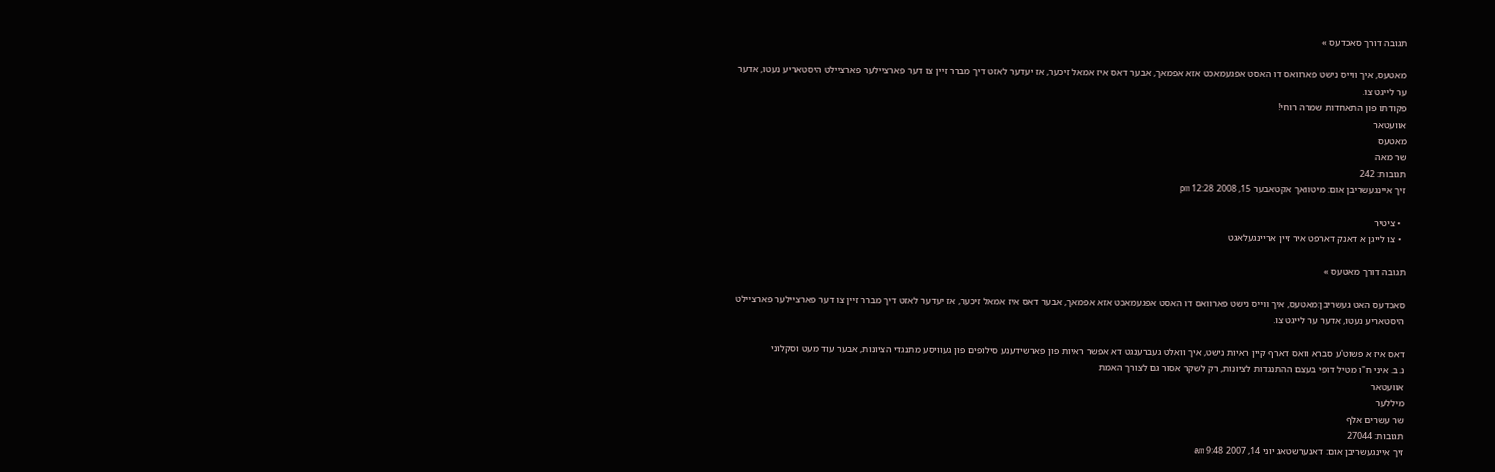תגובה דורך סאכדעס »

מאטעס, איך ווייס נישט פארוואס דו האסט אפגעמאכט אזא אפמאך, אבער דאס איז אמאל זיכער, אז יעדער לאזט דיך מברר זיין צו דער פארציילער פארציילט היסטאריע נעטו, אדער ער לייגט צו.
פקודתו פון התאחדות שמרה רוחי!
אוועטאר
מאטעס
שר מאה
תגובות: 242
זיך איינגעשריבן אום: מיטוואך אקטאבער 15, 2008 12:28 pm

  • ציטיר
  • צו לייגן א דאנק דארפט איר זיין אריינגעלאגט

תגובה דורך מאטעס »

סאכדעס האט געשריבן:מאטעס, איך ווייס נישט פארוואס דו האסט אפגעמאכט אזא אפמאך, אבער דאס איז אמאל זיכער, אז יעדער לאזט דיך מברר זיין צו דער פארציילער פארציילט היסטאריע נעטו, אדער ער לייגט צו.

דאס איז א פשוט'ע סברא וואס דארף קיין ראיות נישט, איך וואלט געברענגט דא אפשר ראיות פון פארשידענע סילופים פון געוויסע מתנגדי הציונות, אבער עוד מעט וסקלוני
נ.ב. איני ח"ו מטיל דופי בעצם ההתנגדות לציונות, רק לשקר אסור גם לצורך האמת
אוועטאר
מיללער
שר עשרים אלף
תגובות: 27044
זיך איינגעשריבן אום: דאנערשטאג יוני 14, 2007 9:48 am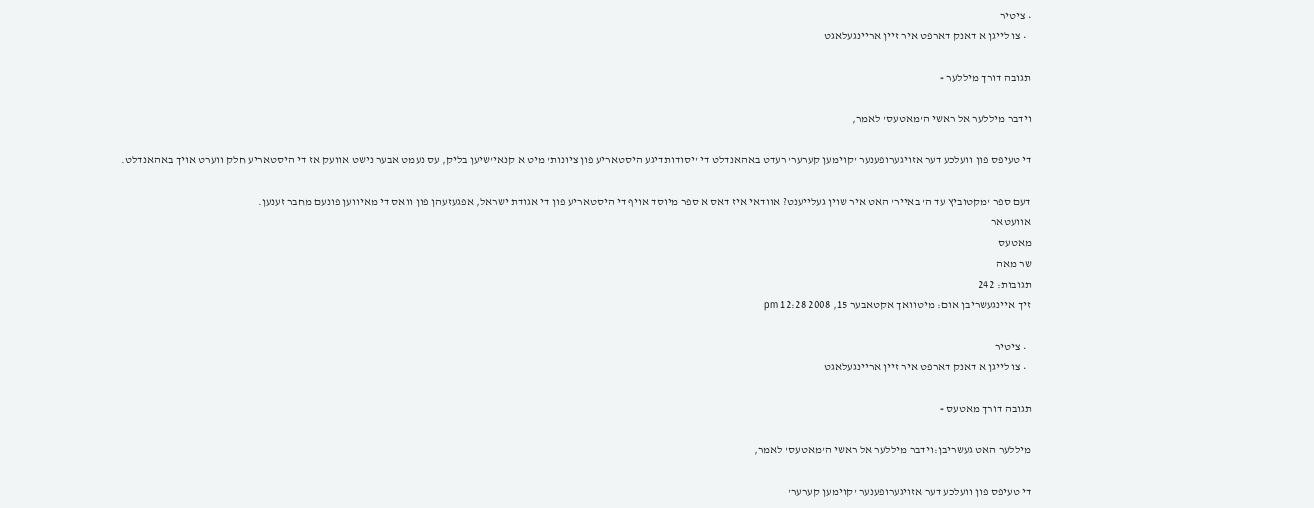• ציטיר
  • צו לייגן א דאנק דארפט איר זיין אריינגעלאגט

תגובה דורך מיללער »

וידבר מיללער אל ראשי ה'מאטעס' לאמר,

די טעיפס פון וועלכע דער אזויגערופענער 'קוימען קערער' רעדט באהאנדלט די 'יסודותדיגע היסטאריע פון ציונות' מיט א קנאי'שיען בליק, עס נעמט אבער נישט אוועק אז די היסטאריע חלק ווערט אויך באהאנדלט.

דעם ספר 'מקטוביץ עד ה' באייר' האט איר שוין געלייענט? אוודאי איז דאס א ספר מיוסד אויף די היסטאריע פון די אגודת ישראל, אפגעזעהן פון וואס די מאיווען פונעם מחבר זענען.
אוועטאר
מאטעס
שר מאה
תגובות: 242
זיך איינגעשריבן אום: מיטוואך אקטאבער 15, 2008 12:28 pm

  • ציטיר
  • צו לייגן א דאנק דארפט איר זיין אריינגעלאגט

תגובה דורך מאטעס »

מיללער האט געשריבן:וידבר מיללער אל ראשי ה'מאטעס' לאמר,

די טעיפס פון וועלכע דער אזויגערופענער 'קוימען קערער'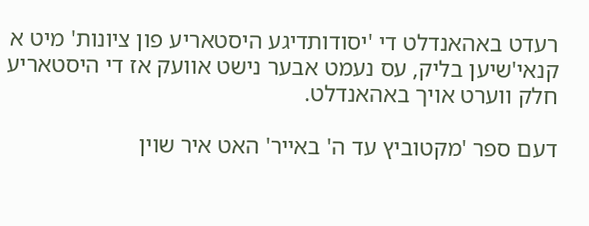רעדט באהאנדלט די 'יסודותדיגע היסטאריע פון ציונות' מיט א קנאי'שיען בליק, עס נעמט אבער נישט אוועק אז די היסטאריע חלק ווערט אויך באהאנדלט.

דעם ספר 'מקטוביץ עד ה' באייר' האט איר שוין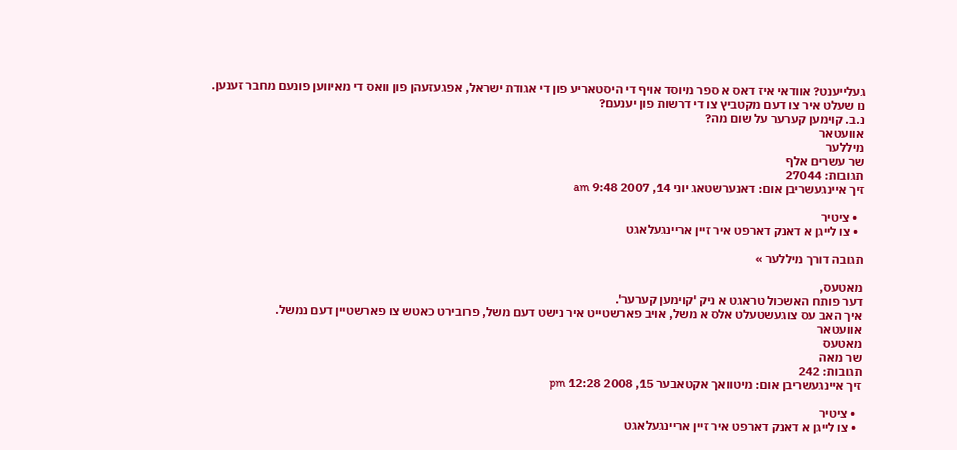געלייענט? אוודאי איז דאס א ספר מיוסד אויף די היסטאריע פון די אגודת ישראל, אפגעזעהן פון וואס די מאיווען פונעם מחבר זענען.
נו שעלט איר צו דעם מקטביץ צו די דרשות פון יענעם?
נ.ב. קוימען קערער על שום מה?
אוועטאר
מיללער
שר עשרים אלף
תגובות: 27044
זיך איינגעשריבן אום: דאנערשטאג יוני 14, 2007 9:48 am

  • ציטיר
  • צו לייגן א דאנק דארפט איר זיין אריינגעלאגט

תגובה דורך מיללער »

מאטעס,
דער פותח האשכול טראגט א ניק 'קוימען קערער'.
איך האב עס צוגעשטעלט אלס א משל, אויב פארשטייט איר נישט דעם משל, פרובירט כאטש צו פארשטיין דעם נמשל.
אוועטאר
מאטעס
שר מאה
תגובות: 242
זיך איינגעשריבן אום: מיטוואך אקטאבער 15, 2008 12:28 pm

  • ציטיר
  • צו לייגן א דאנק דארפט איר זיין אריינגעלאגט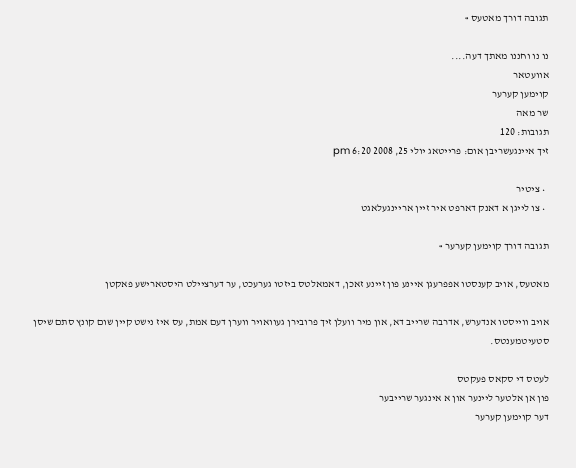תגובה דורך מאטעס »

נו נו וחננו מאתך דעה....
אוועטאר
קוימען קערער
שר מאה
תגובות: 120
זיך איינגעשריבן אום: פרייטאג יולי 25, 2008 6:20 pm

  • ציטיר
  • צו לייגן א דאנק דארפט איר זיין אריינגעלאגט

תגובה דורך קוימען קערער »

מאטעס, אויב קענסטו אפפרעגן איינע פון זיינע זאכן, דאמאלטס ביזטו גערעכט, ער דערציילט היסטארישע פאקטן

אויב ווייסטו אנדערש, אדרבה שרייב דא, און מיר וועלן זיך פרובירן געוואויר ווערן דעם אמת, עס איז נישט קיין שום קונץ סתם שיסן סטעיטמענטס.

לעטס די סקאס פעקטס
פון אן אלטער ליינער און א אינגער שרייבער
דער קוימען קערער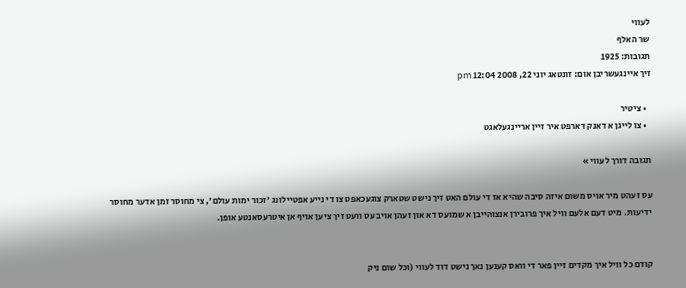לעווי
שר האלף
תגובות: 1925
זיך איינגעשריבן אום: זונטאג יוני 22, 2008 12:04 pm

  • ציטיר
  • צו לייגן א דאנק דארפט איר זיין אריינגעלאגט

תגובה דורך לעווי »

עס זעהט מיר אויס משום איזה סיבה שהיא אז די עולם האט זיך נישט שטארק צוגעכאפט צו די נייע אפטיילונג 'זכור ימות עולם', צי מחוסר זמן אדער מחוסר ידיעות. מיט דעם אלעם וויל איך פרובירן אנצוהייבן א שמועס דא און זעהן אויב עס וועט זיך ציען אויף אן איטרעסאנטע אופן.


קודם כל וויל איך מקדים זיין פאר די וואס קענען נאך נישט דוד לעווי (וכל שום ניק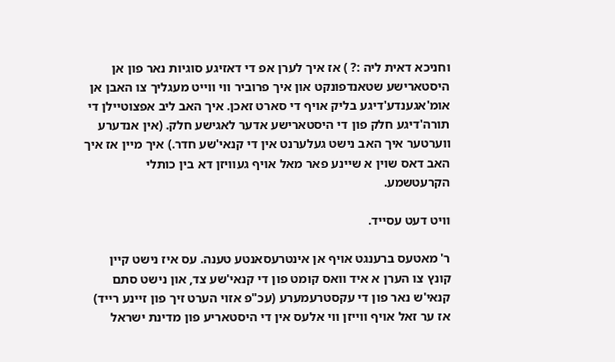וחניכא דאית ליה :? ) אז איך לערן אפ די דאזיגע סוגיות נאר פון אן היסטארישע שטאנדפונקט און איך פרוביר ווי ווייט מעגליך צו האבן אן אומ'אגענדע'דיגע בליק אויף די סארט זאכן. איך האב ליב אפצוטיילן די תורה'דיגע חלק פון די היסטארישע אדער לאגישע חלק. (אין אנדערע ווערטער איך האב נישט געלערנט אין די קנאי'שע חדר.) איך מיין אז איך האב דאס שוין א שיינע פאר מאל אויף געוויזן דא בין כותלי הקרעטשמע.

וויט דעט עסייד.

ר' מאטעס ברענגט אויף אן אינטרעסאנטע טענה. עס איז נישט קיין קונץ צו הערן א איד וואס קומט פון די קנאי'שע צד, און נישט סתם קנאי'ש נאר פון די עקסטרעמערע (עכ"פ אזוי הערט זיך פון זיינע רייד) אז ער זאל אויף ווייזן ווי אלעס אין די היסטאריע פון מדינת ישראל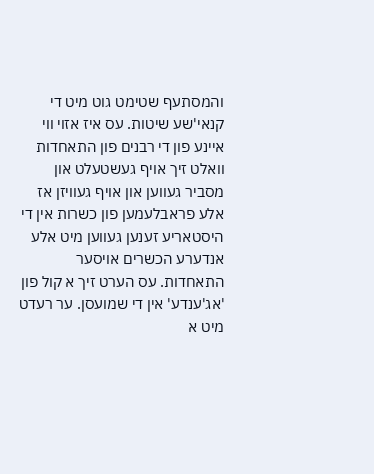והמסתעף שטימט גוט מיט די קנאי'שע שיטות. עס איז אזוי ווי איינע פון די רבנים פון התאחדות וואלט זיך אויף געשטעלט און מסביר געווען און אויף געוויזן אז אלע פראבלעמען פון כשרות אין די היסטאריע זענען געווען מיט אלע אנדערע הכשרים אויסער התאחדות. עס הערט זיך א קול פון 'אג'ענדע' אין די שמועסן. ער רעדט מיט א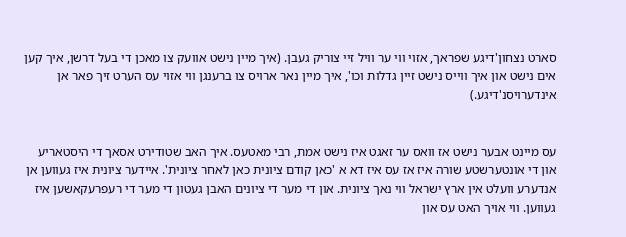סארט נצחון'דיגע שפראך, אזוי ווי ער וויל זיי צוריק געבן. (איך מיין נישט אוועק צו מאכן די בעל דרשן, איך קען אים נישט און איך ווייס נישט זיין גדלות וכו', איך מיין נאר ארויס צו ברענגן ווי אזוי עס הערט זיך פאר אן אינדערויסנ'דיגע.)


עס מיינט אבער נישט אז וואס ער זאגט איז נישט אמת, רבי מאטעס. איך האב שטודירט אסאך די היסטאריע און די אונטערשטע שורה איז אז עס איז דא א 'כאן קודם ציונית כאן לאחר ציונית'. איידער ציונית איז געווען אן אנדערע וועלט אין ארץ ישראל ווי נאך ציונית. און די מער די ציונים האבן געטון די מער די רעפרעקאשען איז געווען. ווי אויך האט עס און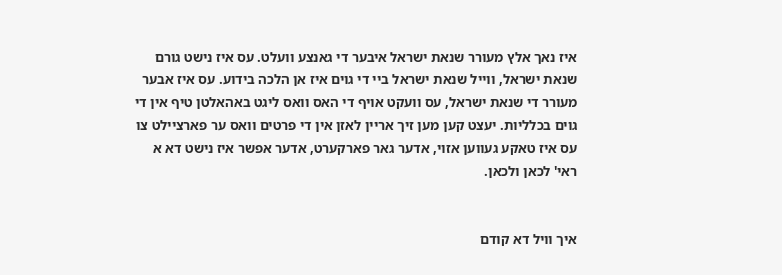איז נאך אלץ מעורר שנאת ישראל איבער די גאנצע וועלט. עס איז נישט גורם שנאת ישראל, ווייל שנאת ישראל ביי די גוים איז אן הלכה בידוע. עס איז אבער מעורר די שנאת ישראל, עס וועקט אויף די האס וואס ליגט באהאלטן טיף אין די גוים בכלליות. יעצט קען מען זיך אריין לאזן אין די פרטים וואס ער פארציילט צו עס איז טאקע געווען אזוי, אדער גאר פארקערט, אדער אפשר איז נישט דא א ראי' לכאן ולכאן.


איך וויל דא קודם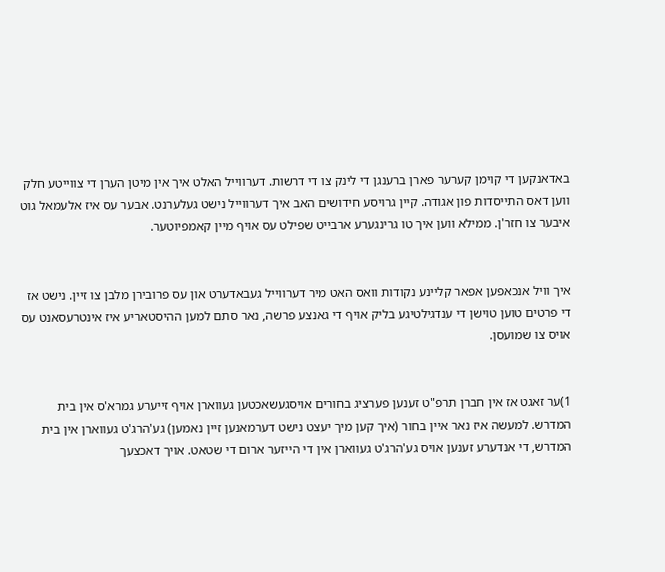באדאנקען די קוימן קערער פארן ברענגן די לינק צו די דרשות. דערווייל האלט איך אין מיטן הערן די צווייטע חלק ווען דאס התייסדות פון אגודה. קיין גרויסע חידושים האב איך דערווייל נישט געלערנט. אבער עס איז אלעמאל גוט איבער צו חזר'ן. ממילא ווען איך טו גרינגערע ארבייט שפילט עס אויף מיין קאמפיוטער.


איך וויל אנכאפען אפאר קליינע נקודות וואס האט מיר דערווייל געבאדערט און עס פרובירן מלבן צו זיין. נישט אז די פרטים טוען טוישן די ענדגילטיגע בליק אויף די גאנצע פרשה, נאר סתם למען ההיסטאריע איז אינטרעסאנט עס אויס צו שמועסן.


1)ער זאגט אז אין חברן תרפ"ט זענען פערציג בחורים אויסגעשאכטען געווארן אויף זייערע גמרא'ס אין בית המדרש. למעשה איז נאר איין בחור (איך קען מיך יעצט נישט דערמאנען זיין נאמען) גע'הרג'ט געווארן אין בית המדרש, די אנדערע זענען אויס גע'הרג'ט געווארן אין די הייזער ארום די שטאט. אויך דאכצעך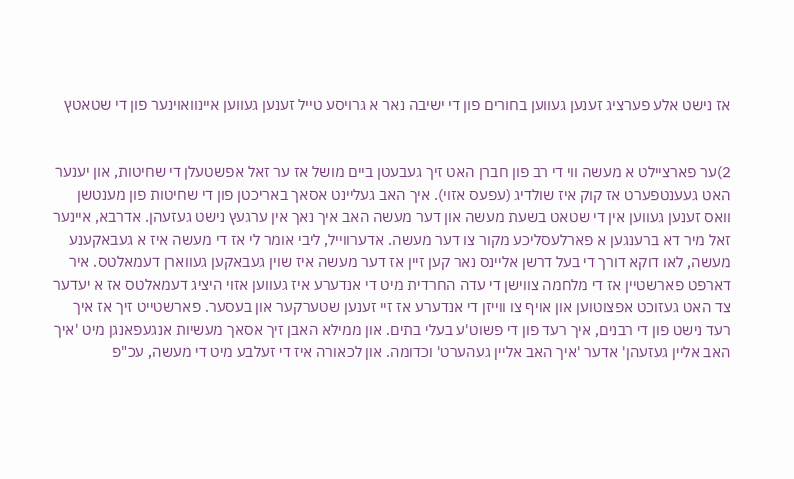אז נישט אלע פערציג זענען געווען בחורים פון די ישיבה נאר א גרויסע טייל זענען געווען איינוואוינער פון די שטאטץ


2)ער פארציילט א מעשה ווי די רב פון חברן האט זיך געבעטן ביים מושל אז ער זאל אפשטעלן די שחיטות, און יענער האט געענטפערט אז קוק איז שולדיג (עפעס אזוי). איך האב געליינט אסאך באריכטן פון די שחיטות פון מענטשן וואס זענען געווען אין די שטאט בשעת מעשה און דער מעשה האב איך נאך אין ערגעץ נישט געזעהן. אדרבא, איינער זאל מיר דא ברענגען א פארלעסליכע מקור צו דער מעשה. אדערווייל, ליבי אומר לי אז די מעשה איז א געבאקענע מעשה, לאו דוקא דורך די בעל דרשן אליינס נאר קען זיין אז דער מעשה איז שוין געבאקען געווארן דעמאלטס. איר דארפט פארשטיין אז די מלחמה צווישן די עדה החרדית מיט די אנדערע איז געווען אזוי היציג דעמאלטס אז א יעדער צד האט געזוכט אפצוטוען און אויף צו ווייזן די אנדערע אז זיי זענען שטערקער און בעסער. פארשטייט זיך אז איך רעד נישט פון די רבנים, איך רעד פון די פשוט'ע בעלי בתים. און ממילא האבן זיך אסאך מעשיות אנגעפאנגן מיט 'איך האב אליין געזעהן' אדער 'איך האב אליין געהערט' וכדומה. און לכאורה איז די זעלבע מיט די מעשה, עכ"פ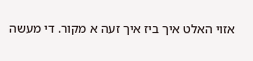אזוי האלט איך ביז איך זעה א מקור. די מעשה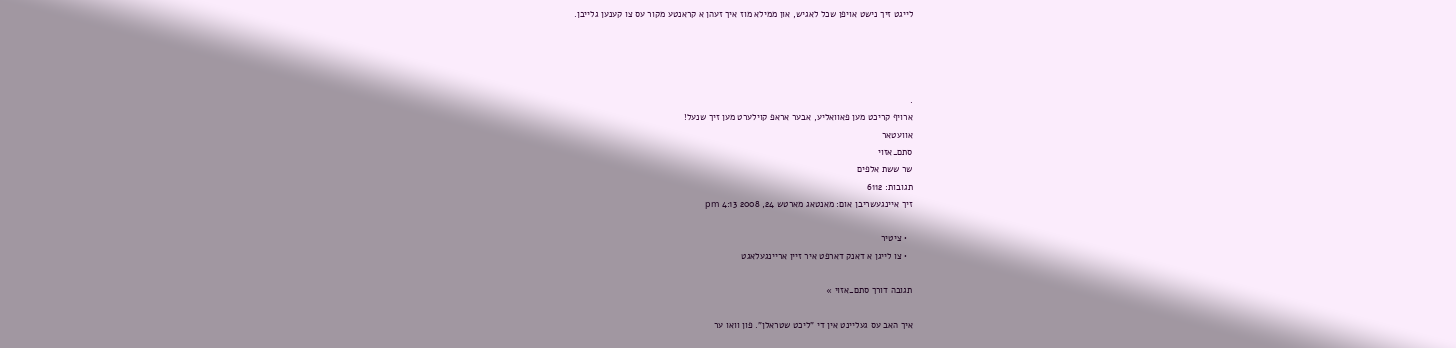לייגט זיך נישט אויפן שכל לאגיש, און ממילא מוז איך זעהן א קראנטע מקור עס צו קענען גלייבן.




.
ארויף קריכט מען פאוואליע, אבער אראפ קוילערט מען זיך שנעל!
אוועטאר
סתם_אזוי
שר ששת אלפים
תגובות: 6112
זיך איינגעשריבן אום: מאנטאג מארטש 24, 2008 4:13 pm

  • ציטיר
  • צו לייגן א דאנק דארפט איר זיין אריינגעלאגט

תגובה דורך סתם_אזוי »

איך האב עס געליינט אין די "ליכט שטראלן". פון וואו ער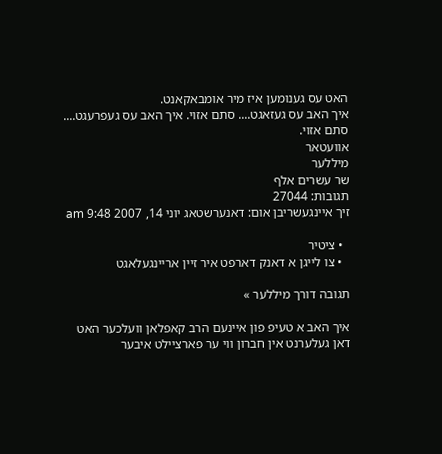האט עס גענומען איז מיר אומבאקאנט.
איך האב עס געזאגט.... סתם אזוי. איך האב עס געפרעגט.... סתם אזוי.
אוועטאר
מיללער
שר עשרים אלף
תגובות: 27044
זיך איינגעשריבן אום: דאנערשטאג יוני 14, 2007 9:48 am

  • ציטיר
  • צו לייגן א דאנק דארפט איר זיין אריינגעלאגט

תגובה דורך מיללער »

איך האב א טעיפ פון איינעם הרב קאפלאן וועלכער האט דאן געלערנט אין חברון ווי ער פארציילט איבער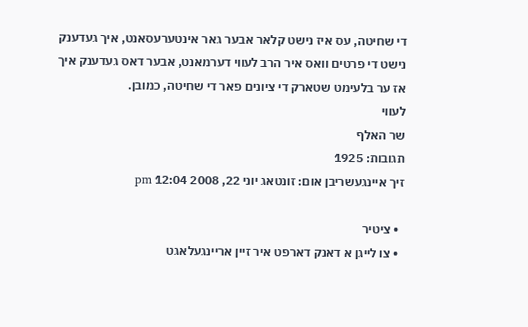די שחיטה, עס איז נישט קלאר אבער גאר אינטערעסאנט, איך געדענק נישט די פרטים וואס איר הרב לעווי דערמאנט, אבער דאס געדענק איך אז ער בלעימט שטארק די ציונים פאר די שחיטה, כמובן.
לעווי
שר האלף
תגובות: 1925
זיך איינגעשריבן אום: זונטאג יוני 22, 2008 12:04 pm

  • ציטיר
  • צו לייגן א דאנק דארפט איר זיין אריינגעלאגט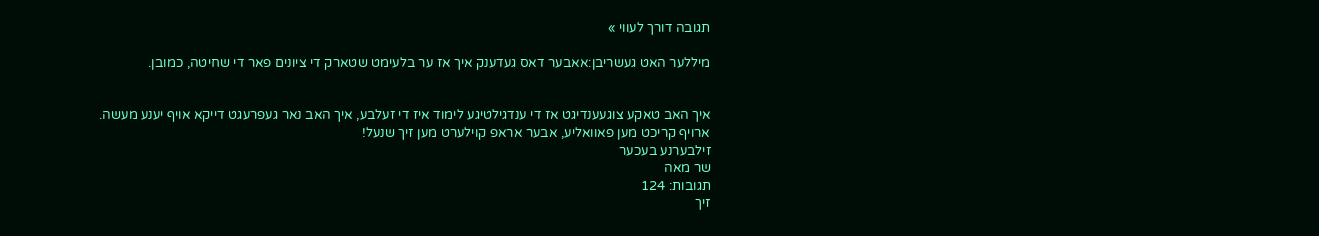תגובה דורך לעווי »

מיללער האט געשריבן:אאבער דאס געדענק איך אז ער בלעימט שטארק די ציונים פאר די שחיטה, כמובן.


איך האב טאקע צוגעענדיגט אז די ענדגילטיגע לימוד איז די זעלבע, איך האב נאר געפרעגט דייקא אויף יענע מעשה.
ארויף קריכט מען פאוואליע, אבער אראפ קוילערט מען זיך שנעל!
זילבערנע בעכער
שר מאה
תגובות: 124
זיך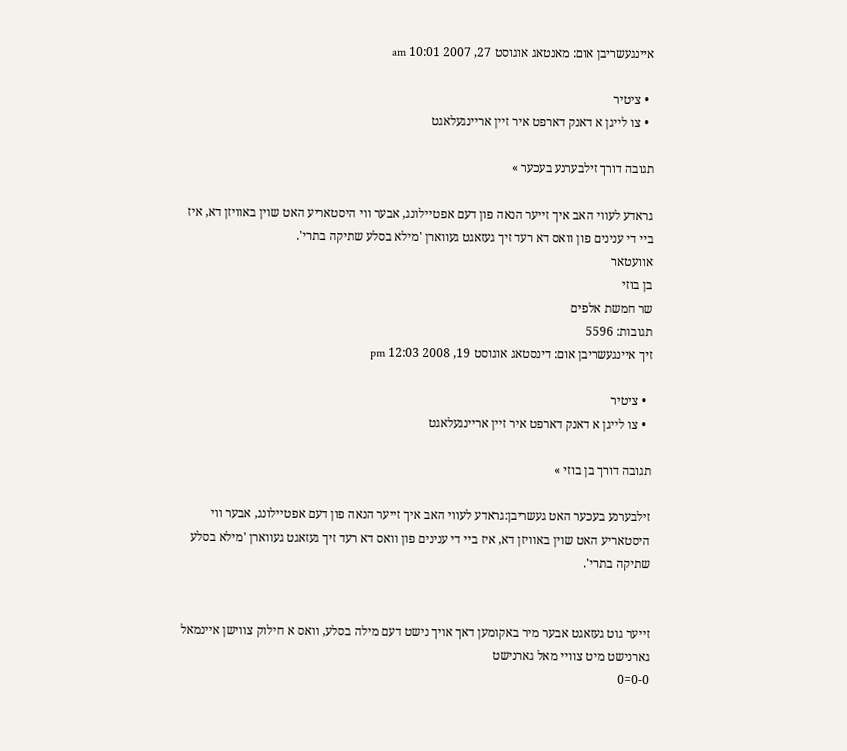איינגעשריבן אום: מאנטאג אוגוסט 27, 2007 10:01 am

  • ציטיר
  • צו לייגן א דאנק דארפט איר זיין אריינגעלאגט

תגובה דורך זילבערנע בעכער »

גראדע לעווי האב איך זייער הנאה פון דעם אפטיילונג, אבער ווי היסטאריע האט שוין באוויזן דא, איז ביי די ענינים פון וואס דא רעד זיך געזאגט געווארן 'מילא בסלע שתיקה בתרי'.
אוועטאר
בן בוזי
שר חמשת אלפים
תגובות: 5596
זיך איינגעשריבן אום: דינסטאג אוגוסט 19, 2008 12:03 pm

  • ציטיר
  • צו לייגן א דאנק דארפט איר זיין אריינגעלאגט

תגובה דורך בן בוזי »

זילבערנע בעכער האט געשריבן:גראדע לעווי האב איך זייער הנאה פון דעם אפטיילונג, אבער ווי היסטאריע האט שוין באוויזן דא, איז ביי די ענינים פון וואס דא רעד זיך געזאגט געווארן 'מילא בסלע שתיקה בתרי'.


זייער גוט געזאגט אבער מיר באקומען דאך אויך נישט דעם מילה בסלע, וואס א חילוק צווישן איינמאל גארנישט מיט צוויי מאל גארנישט
0-0=0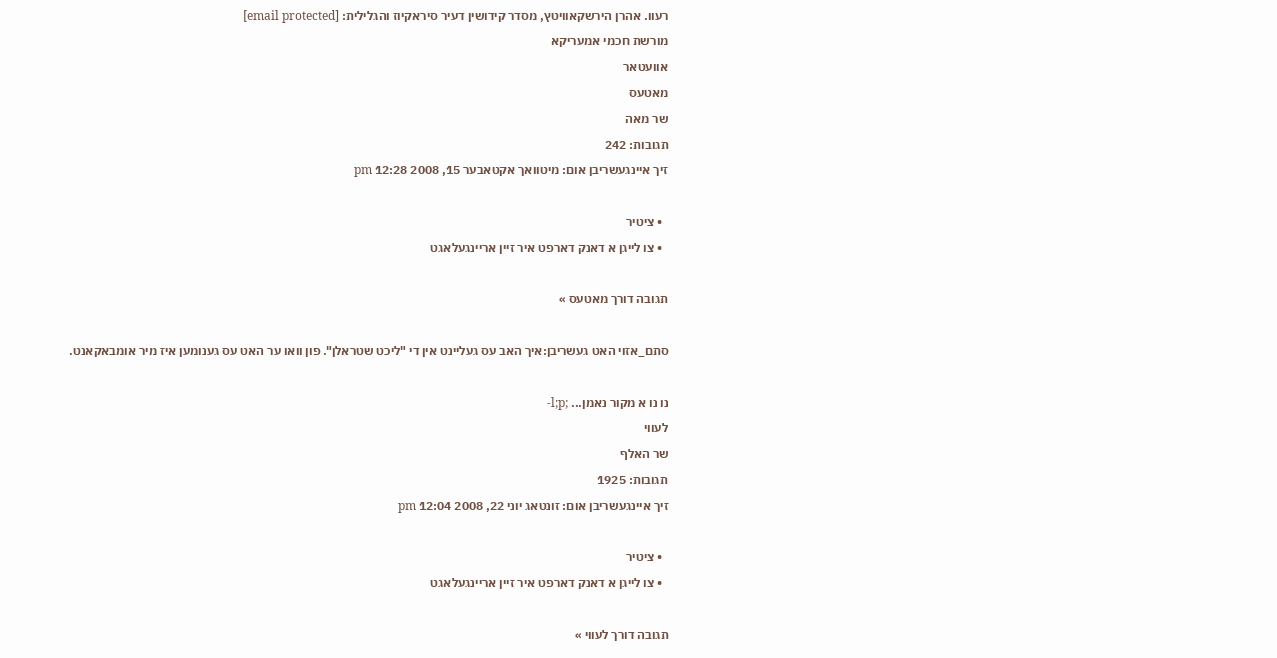רעוו. אהרן הירשקאוויטץ, מסדר קידושין דעיר סיראקיוז והגלילית: [email protected]
מורשת חכמי אמעריקא
אוועטאר
מאטעס
שר מאה
תגובות: 242
זיך איינגעשריבן אום: מיטוואך אקטאבער 15, 2008 12:28 pm

  • ציטיר
  • צו לייגן א דאנק דארפט איר זיין אריינגעלאגט

תגובה דורך מאטעס »

סתם_אזוי האט געשריבן:איך האב עס געליינט אין די "ליכט שטראלן". פון וואו ער האט עס גענומען איז מיר אומבאקאנט.

נו נו א מקור נאמן... ;l;p-
לעווי
שר האלף
תגובות: 1925
זיך איינגעשריבן אום: זונטאג יוני 22, 2008 12:04 pm

  • ציטיר
  • צו לייגן א דאנק דארפט איר זיין אריינגעלאגט

תגובה דורך לעווי »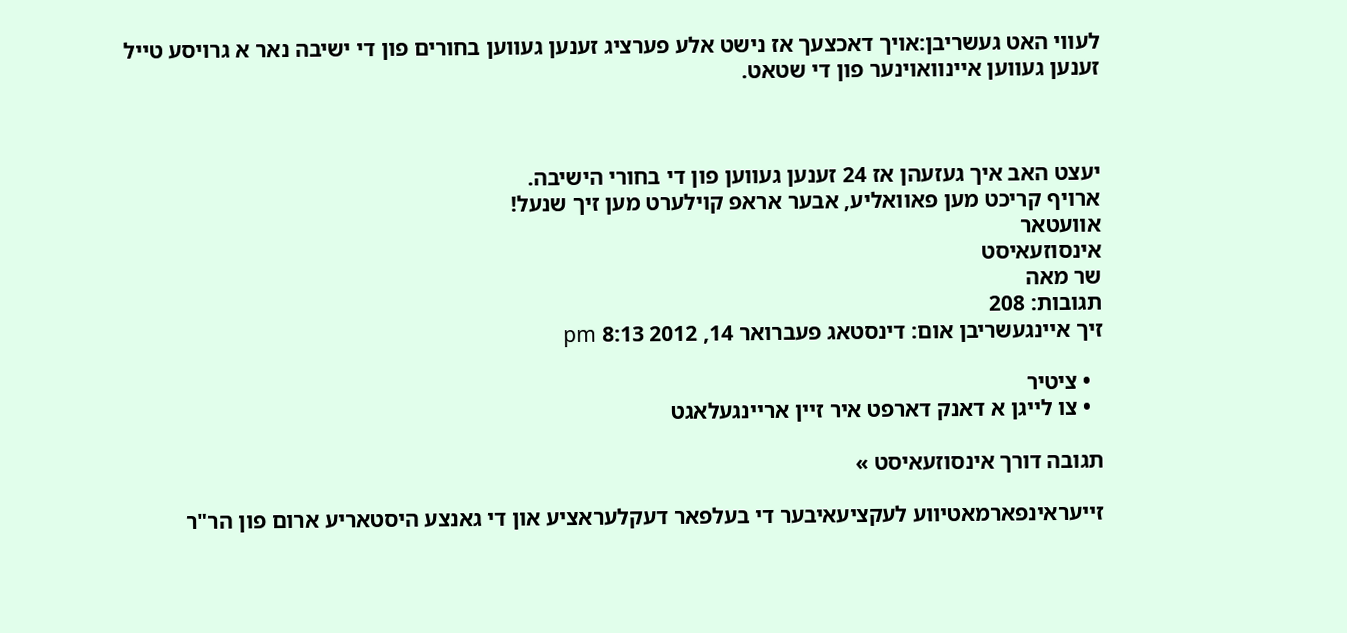לעווי האט געשריבן:אויך דאכצעך אז נישט אלע פערציג זענען געווען בחורים פון די ישיבה נאר א גרויסע טייל זענען געווען איינוואוינער פון די שטאט.



יעצט האב איך געזעהן אז 24 זענען געווען פון די בחורי הישיבה.
ארויף קריכט מען פאוואליע, אבער אראפ קוילערט מען זיך שנעל!
אוועטאר
אינסוזעאיסט
שר מאה
תגובות: 208
זיך איינגעשריבן אום: דינסטאג פעברואר 14, 2012 8:13 pm

  • ציטיר
  • צו לייגן א דאנק דארפט איר זיין אריינגעלאגט

תגובה דורך אינסוזעאיסט »

זייעראינפארמאטיווע לעקציעאיבער די בעלפאר דעקלעראציע און די גאנצע היסטאריע ארום פון הר"ר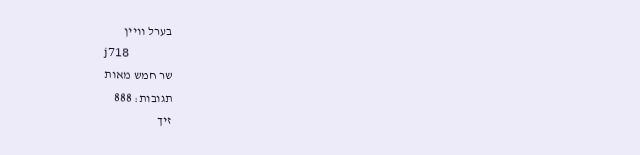בערל וויין
j718
שר חמש מאות
תגובות: 888
זיך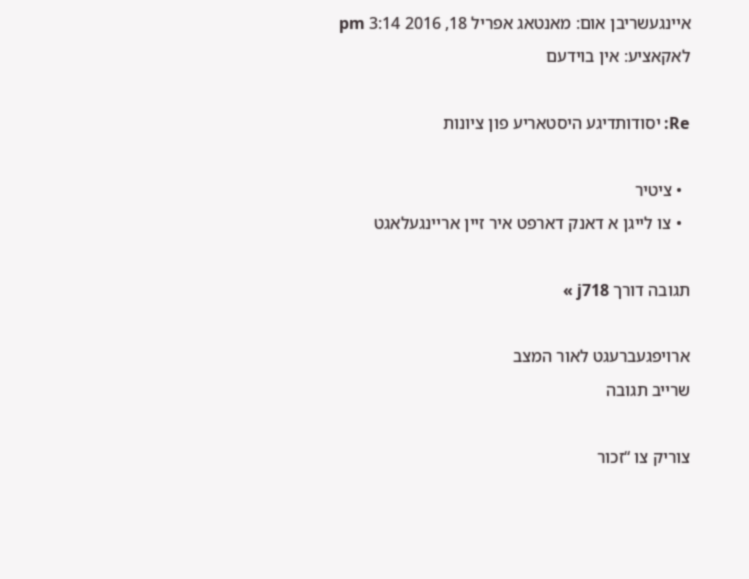איינגעשריבן אום: מאנטאג אפריל 18, 2016 3:14 pm
לאקאציע: אין בוידעם

Re: יסודותדיגע היסטאריע פון ציונות

  • ציטיר
  • צו לייגן א דאנק דארפט איר זיין אריינגעלאגט

תגובה דורך j718 »

ארויפגעברעגט לאור המצב
שרייב תגובה

צוריק צו “זכור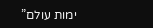ימות עולם”